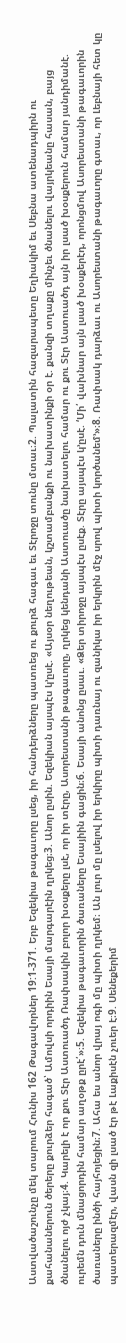Աստվածաշունչը մեկ տարում Հունիս 162 Թագավորներ 19:1-371. Երբ Եզեկիա թագաւորը լսեց, իր հանդերձները պատռեց ու քուրձ հագաւ եւ Տէրոջը տունը մտաւ։2. Պալատին հազարապետը Եղիակիմ եւ Սեբնա ատենադպիրն ու քահանաներուն ծերերը քուրձեր հագած՝ Ամովսի որդիին Եսայի մարգարէին ղրկեց։3. Անոր ըսին. Եզեկիան այսպէս կ’ըսէ. «Այսօր նեղութեան, կշտամբանքի ու նախատինքի օր է. քանզի տղաքը մինչեւ ծնանելու վայրկեանը հասան, բայց ծնանելու ոյժ չկայ։4. Կարելի է որ քու Տէր Աստուածդ Ռափսակին բոլոր խօսքերը լսէ, որ իր տէրը, Ասորեստանի թագաւորը, ղրկեց կենդանի Աստուածը նախատելու համար ու քու Տէր Աստուածդ այն իր լսած խօսքերուն համար յանդիմանէ. ուրեմն դուն մնացորդին համար աղօթք ըրէ՛»։5. Եզեկիա թագաւորին ծառաները Եսայիին գացին։6. Եսայի անոնց ըսաւ. «Ձեր տիրոջը այսպէս ըսէք. Տէրը այսպէս կ’ըսէ. ‘Մի՛ վախնար այն լսած խօսքերէդ, որոնցմով Ասորեստանի թագաւորին ծառաները ինծի հայհոյեցին։7. Ահա ես անոր վրայ ոգի մը պիտի ղրկեմ։ Ան լուր մը լսելով իր երկիրը պիտի դառնայ ու զանիկա իր երկրին մէջ սրով պիտի կործանեմ’»։8. Ռափսակ դարձաւ ու Ասորեստանի թագաւորը գտաւ, որ Լեբնայի հետ կը պատերազմէր, վասն զի լսած էր թէ Լաքիսէն չուեր է։9. Սենեքերիմ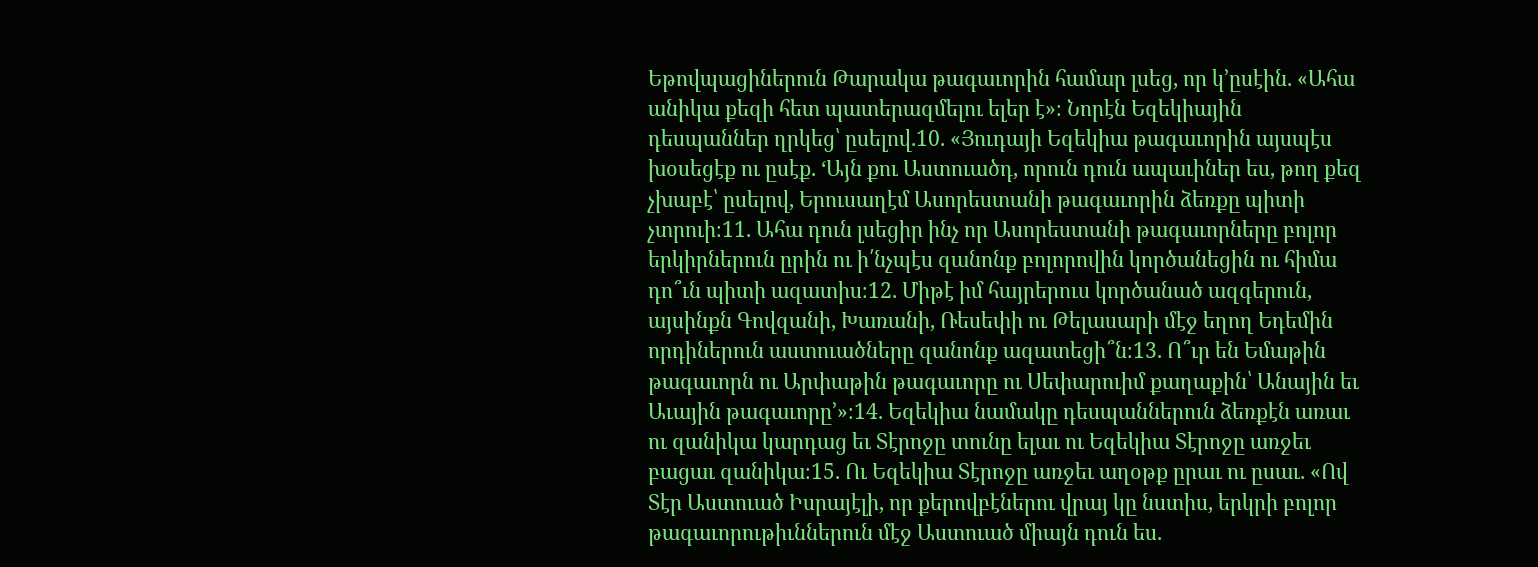Եթովպացիներուն Թարակա թագաւորին համար լսեց, որ կ’ըսէին. «Ահա անիկա քեզի հետ պատերազմելու ելեր է»։ Նորէն Եզեկիային դեսպաններ ղրկեց՝ ըսելով.10. «Յուդայի Եզեկիա թագաւորին այսպէս խօսեցէք ու ըսէք. ‘Այն քու Աստուածդ, որուն դուն ապաւիներ ես, թող քեզ չխաբէ՝ ըսելով, Երուսաղէմ Ասորեստանի թագաւորին ձեռքը պիտի չտրուի։11. Ահա դուն լսեցիր ինչ որ Ասորեստանի թագաւորները բոլոր երկիրներուն ըրին ու ի՛նչպէս զանոնք բոլորովին կործանեցին ու հիմա դո՞ւն պիտի ազատիս։12. Միթէ իմ հայրերուս կործանած ազգերուն, այսինքն Գովզանի, Խառանի, Ռեսեփի ու Թելասարի մէջ եղող Եդեմին որդիներուն աստուածները զանոնք ազատեցի՞ն։13. Ո՞ւր են Եմաթին թագաւորն ու Արփաթին թագաւորը ու Սեփարուիմ քաղաքին՝ Անային եւ Աւային թագաւորը’»։14. Եզեկիա նամակը դեսպաններուն ձեռքէն առաւ ու զանիկա կարդաց եւ Տէրոջը տունը ելաւ ու Եզեկիա Տէրոջը առջեւ բացաւ զանիկա։15. Ու Եզեկիա Տէրոջը առջեւ աղօթք ըրաւ ու ըսաւ. «Ով Տէր Աստուած Իսրայէլի, որ քերովբէներու վրայ կը նստիս, երկրի բոլոր թագաւորութիւններուն մէջ Աստուած միայն դուն ես.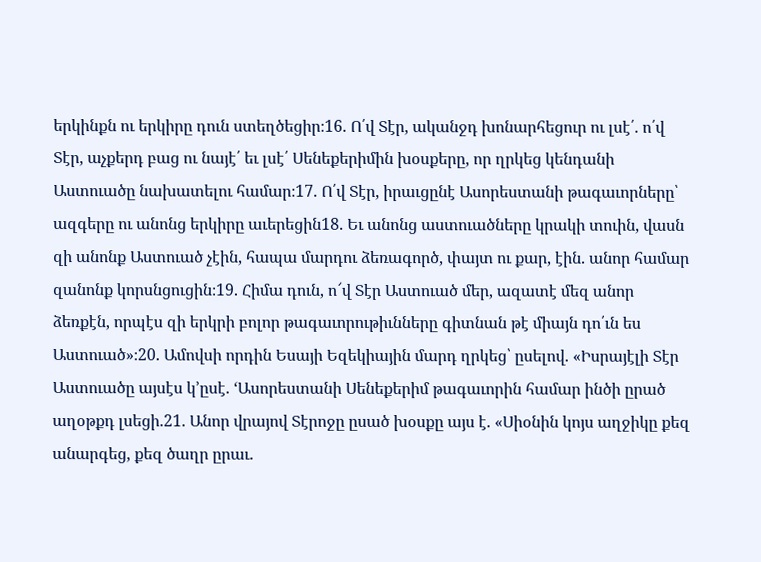երկինքն ու երկիրը դուն ստեղծեցիր։16. Ո՛վ Տէր, ականջդ խոնարհեցուր ու լսէ՛. ո՛վ Տէր, աչքերդ բաց ու նայէ՛ եւ լսէ՛ Սենեքերիմին խօսքերը, որ ղրկեց կենդանի Աստուածը նախատելու համար։17. Ո՛վ Տէր, իրաւցընէ Ասորեստանի թագաւորները՝ ազգերը ու անոնց երկիրը աւերեցին18. Եւ անոնց աստուածները կրակի տուին, վասն զի անոնք Աստուած չէին, հապա մարդու ձեռագործ, փայտ ու քար, էին. անոր համար զանոնք կորսնցուցին։19. Հիմա դուն, ո՜վ Տէր Աստուած մեր, ազատէ մեզ անոր ձեռքէն, որպէս զի երկրի բոլոր թագաւորութիւնները գիտնան թէ միայն դո՛ւն ես Աստուած»։20. Ամովսի որդին Եսայի Եզեկիային մարդ ղրկեց՝ ըսելով. «Իսրայէլի Տէր Աստուածը այսէս կ’ըսէ. ‘Ասորեստանի Սենեքերիմ թագաւորին համար ինծի ըրած աղօթքդ լսեցի.21. Անոր վրայով Տէրոջը ըսած խօսքը այս է. «Սիօնին կոյս աղջիկը քեզ անարգեց, քեզ ծաղր ըրաւ.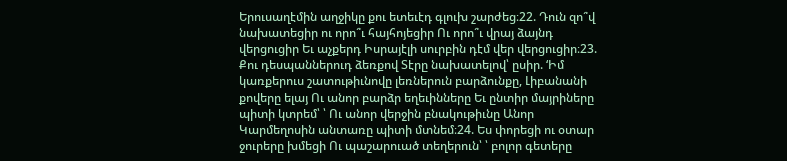Երուսաղէմին աղջիկը քու ետեւէդ գլուխ շարժեց։22. Դուն զո՞վ նախատեցիր ու որո՞ւ հայհոյեցիր Ու որո՞ւ վրայ ձայնդ վերցուցիր Եւ աչքերդ Իսրայէլի սուրբին դէմ վեր վերցուցիր։23. Քու դեսպաններուդ ձեռքով Տէրը նախատելով՝ ըսիր. ‘Իմ կառքերուս շատութիւնովը լեռներուն բարձունքը, Լիբանանի քովերը ելայ Ու անոր բարձր եղեւինները Եւ ընտիր մայրիները պիտի կտրեմ՝ ՝ Ու անոր վերջին բնակութիւնը Անոր Կարմեղոսին անտառը պիտի մտնեմ։24. Ես փորեցի ու օտար ջուրերը խմեցի Ու պաշարուած տեղերուն՝ ՝ բոլոր գետերը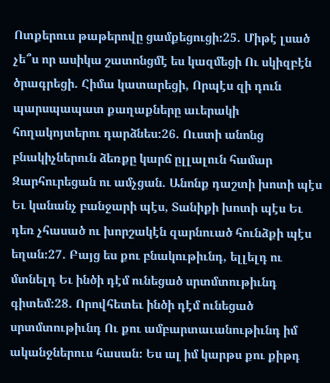Ոտքերուս թաթերովը ցամքեցուցի։25. Միթէ լսած չե՞ս որ ասիկա շատոնցմէ ես կազմեցի Ու սկիզբէն ծրագրեցի. Հիմա կատարեցի, Որպէս զի դուն պարսպապատ քաղաքները աւերակի հողակոյտերու դարձնես։26. Ուստի անոնց բնակիչներուն ձեռքը կարճ ըլլալուն համար Զարհուրեցան ու ամչցան. Անոնք դաշտի խոտի պէս Եւ կանանչ բանջարի պէս, Տանիքի խոտի պէս Եւ դեռ չհասած ու խորշակէն զարնուած հունձքի պէս եղան։27. Բայց ես քու բնակութիւնդ, ելլելդ ու մտնելդ Եւ ինծի դէմ ունեցած սրտմտութիւնդ գիտեմ։28. Որովհետեւ ինծի դէմ ունեցած սրտմտութիւնդ Ու քու ամբարտաւանութիւնդ իմ ականջներուս հասան։ Ես ալ իմ կարթս քու քիթդ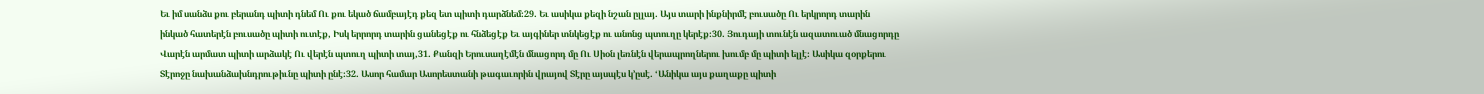Եւ իմ սանձս քու բերանդ պիտի դնեմ Ու քու եկած ճամբայէդ քեզ ետ պիտի դարձնեմ։29. Եւ ասիկա քեզի նշան ըլլայ. Այս տարի ինքնիրմէ բուսածը Ու երկրորդ տարին ինկած հատերէն բուսածը պիտի ուտէք, Իսկ երրորդ տարին ցանեցէք ու հնձեցէք Եւ այգիներ տնկեցէք ու անոնց պտուղը կերէք։30. Յուդայի տունէն ազատուած մնացորդը Վարէն արմատ պիտի արձակէ Ու վերէն պտուղ պիտի տայ,31. Քանզի Երուսաղէմէն մնացորդ մը Ու Սիօն լեռնէն վերապրողներու խումբ մը պիտի ելլէ։ Ասիկա զօրքերու Տէրոջը նախանձախնդրութիւնը պիտի ընէ։32. Ասոր համար Ասորեստանի թագաւորին վրայով Տէրը այսպէս կ’ըսէ. ‘Անիկա այս քաղաքը պիտի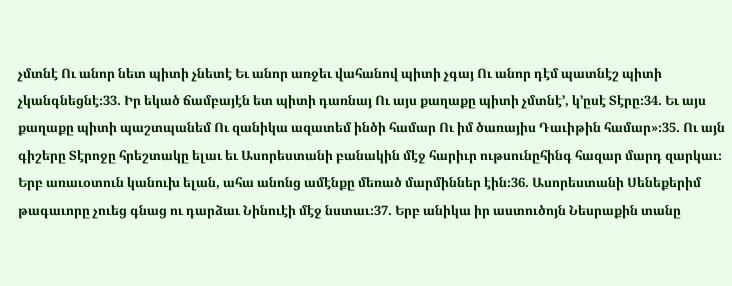չմտնէ Ու անոր նետ պիտի չնետէ Եւ անոր առջեւ վահանով պիտի չգայ Ու անոր դէմ պատնէշ պիտի չկանգնեցնէ։33. Իր եկած ճամբայէն ետ պիտի դառնայ Ու այս քաղաքը պիտի չմտնէ’, կ’ըսէ Տէրը։34. Եւ այս քաղաքը պիտի պաշտպանեմ Ու զանիկա ազատեմ ինծի համար Ու իմ ծառայիս Դաւիթին համար»։35. Ու այն գիշերը Տէրոջը հրեշտակը ելաւ եւ Ասորեստանի բանակին մէջ հարիւր ութսունըհինգ հազար մարդ զարկաւ։ Երբ առաւօտուն կանուխ ելան, ահա անոնց ամէնքը մեռած մարմիններ էին։36. Ասորեստանի Սենեքերիմ թագաւորը չուեց գնաց ու դարձաւ Նինուէի մէջ նստաւ։37. Երբ անիկա իր աստուծոյն Նեսրաքին տանը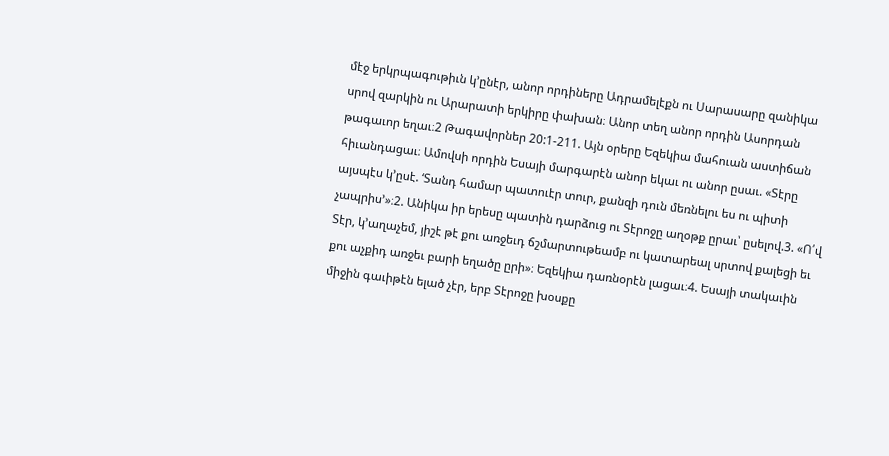մէջ երկրպագութիւն կ’ընէր, անոր որդիները Ադրամելէքն ու Սարասարը զանիկա սրով զարկին ու Արարատի երկիրը փախան։ Անոր տեղ անոր որդին Ասորդան թագաւոր եղաւ։2 Թագավորներ 20:1-211. Այն օրերը Եզեկիա մահուան աստիճան հիւանդացաւ։ Ամովսի որդին Եսայի մարգարէն անոր եկաւ ու անոր ըսաւ. «Տէրը այսպէս կ’ըսէ. ‘Տանդ համար պատուէր տուր, քանզի դուն մեռնելու ես ու պիտի չապրիս’»։2. Անիկա իր երեսը պատին դարձուց ու Տէրոջը աղօթք ըրաւ՝ ըսելով.3. «Ո՛վ Տէր, կ’աղաչեմ, յիշէ թէ քու առջեւդ ճշմարտութեամբ ու կատարեալ սրտով քալեցի եւ քու աչքիդ առջեւ բարի եղածը ըրի»։ Եզեկիա դառնօրէն լացաւ։4. Եսայի տակաւին միջին գաւիթէն ելած չէր, երբ Տէրոջը խօսքը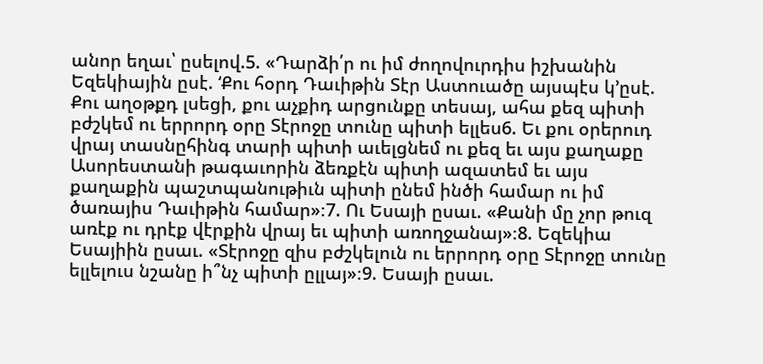անոր եղաւ՝ ըսելով.5. «Դարձի՛ր ու իմ ժողովուրդիս իշխանին Եզեկիային ըսէ. ‘Քու հօրդ Դաւիթին Տէր Աստուածը այսպէս կ’ըսէ. Քու աղօթքդ լսեցի, քու աչքիդ արցունքը տեսայ, ահա քեզ պիտի բժշկեմ ու երրորդ օրը Տէրոջը տունը պիտի ելլես6. Եւ քու օրերուդ վրայ տասնըհինգ տարի պիտի աւելցնեմ ու քեզ եւ այս քաղաքը Ասորեստանի թագաւորին ձեռքէն պիտի ազատեմ եւ այս քաղաքին պաշտպանութիւն պիտի ընեմ ինծի համար ու իմ ծառայիս Դաւիթին համար»։7. Ու Եսայի ըսաւ. «Քանի մը չոր թուզ առէք ու դրէք վէրքին վրայ եւ պիտի առողջանայ»։8. Եզեկիա Եսայիին ըսաւ. «Տէրոջը զիս բժշկելուն ու երրորդ օրը Տէրոջը տունը ելլելուս նշանը ի՞նչ պիտի ըլլայ»։9. Եսայի ըսաւ.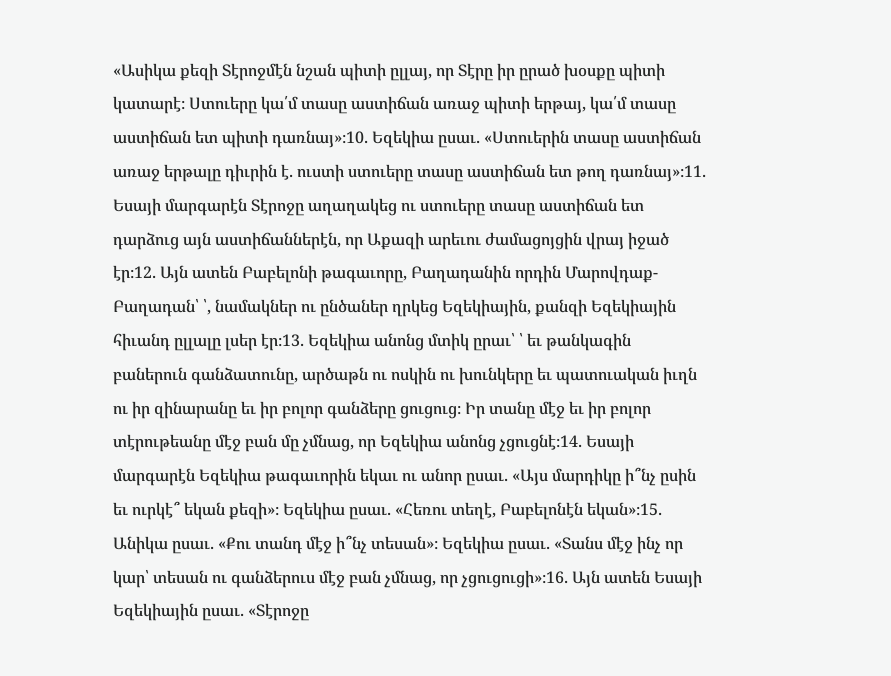«Ասիկա քեզի Տէրոջմէն նշան պիտի ըլլայ, որ Տէրը իր ըրած խօսքը պիտի կատարէ։ Ստուերը կա՛մ տասը աստիճան առաջ պիտի երթայ, կա՛մ տասը աստիճան ետ պիտի դառնայ»։10. Եզեկիա ըսաւ. «Ստուերին տասը աստիճան առաջ երթալը դիւրին է. ուստի ստուերը տասը աստիճան ետ թող դառնայ»։11. Եսայի մարգարէն Տէրոջը աղաղակեց ու ստուերը տասը աստիճան ետ դարձուց այն աստիճաններէն, որ Աքազի արեւու ժամացոյցին վրայ իջած էր։12. Այն ատեն Բաբելոնի թագաւորը, Բաղադանին որդին Մարովդաք-Բաղադան՝ ՝, նամակներ ու ընծաներ ղրկեց Եզեկիային, քանզի Եզեկիային հիւանդ ըլլալը լսեր էր։13. Եզեկիա անոնց մտիկ ըրաւ՝ ՝ եւ թանկագին բաներուն գանձատունը, արծաթն ու ոսկին ու խունկերը եւ պատուական իւղն ու իր զինարանը եւ իր բոլոր գանձերը ցուցուց։ Իր տանը մէջ եւ իր բոլոր տէրութեանը մէջ բան մը չմնաց, որ Եզեկիա անոնց չցուցնէ։14. Եսայի մարգարէն Եզեկիա թագաւորին եկաւ ու անոր ըսաւ. «Այս մարդիկը ի՞նչ ըսին եւ ուրկէ՞ եկան քեզի»։ Եզեկիա ըսաւ. «Հեռու տեղէ, Բաբելոնէն եկան»։15. Անիկա ըսաւ. «Քու տանդ մէջ ի՞նչ տեսան»։ Եզեկիա ըսաւ. «Տանս մէջ ինչ որ կար՝ տեսան ու գանձերուս մէջ բան չմնաց, որ չցուցուցի»։16. Այն ատեն Եսայի Եզեկիային ըսաւ. «Տէրոջը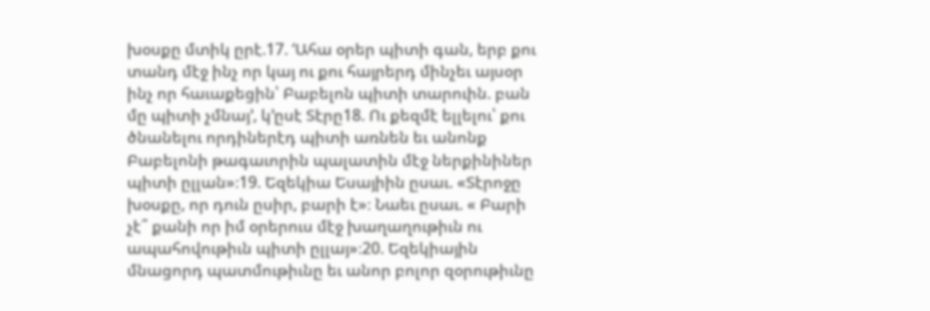խօսքը մտիկ ըրէ.17. ‘Ահա օրեր պիտի գան, երբ քու տանդ մէջ ինչ որ կայ ու քու հայրերդ մինչեւ այսօր ինչ որ հաւաքեցին՝ Բաբելոն պիտի տարուին. բան մը պիտի չմնայ’, կ’ըսէ Տէրը18. Ու քեզմէ ելլելու՝ քու ծնանելու որդիներէդ պիտի առնեն եւ անոնք Բաբելոնի թագաւորին պալատին մէջ ներքինիներ պիտի ըլլան»։19. Եզեկիա Եսայիին ըսաւ. «Տէրոջը խօսքը, որ դուն ըսիր, բարի է»։ Նաեւ ըսաւ. « Բարի չէ՞ քանի որ իմ օրերուս մէջ խաղաղութիւն ու ապահովութիւն պիտի ըլլայ»։20. Եզեկիային մնացորդ պատմութիւնը եւ անոր բոլոր զօրութիւնը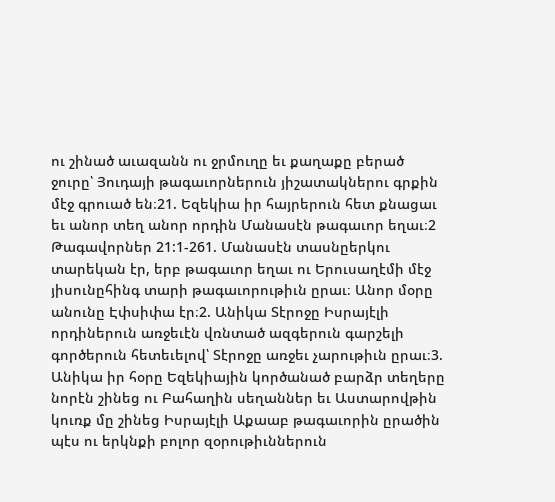ու շինած աւազանն ու ջրմուղը եւ քաղաքը բերած ջուրը՝ Յուդայի թագաւորներուն յիշատակներու գրքին մէջ գրուած են։21. Եզեկիա իր հայրերուն հետ քնացաւ եւ անոր տեղ անոր որդին Մանասէն թագաւոր եղաւ։2 Թագավորներ 21:1-261. Մանասէն տասնըերկու տարեկան էր, երբ թագաւոր եղաւ ու Երուսաղէմի մէջ յիսունըհինգ տարի թագաւորութիւն ըրաւ։ Անոր մօրը անունը Էփսիփա էր։2. Անիկա Տէրոջը Իսրայէլի որդիներուն առջեւէն վռնտած ազգերուն գարշելի գործերուն հետեւելով՝ Տէրոջը առջեւ չարութիւն ըրաւ։3. Անիկա իր հօրը Եզեկիային կործանած բարձր տեղերը նորէն շինեց ու Բահաղին սեղաններ եւ Աստարովթին կուռք մը շինեց Իսրայէլի Աքաաբ թագաւորին ըրածին պէս ու երկնքի բոլոր զօրութիւններուն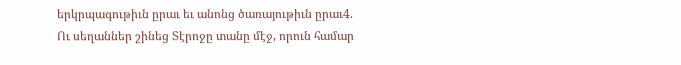երկրպագութիւն ըրաւ եւ անոնց ծառայութիւն ըրաւ4. Ու սեղաններ շինեց Տէրոջը տանը մէջ, որուն համար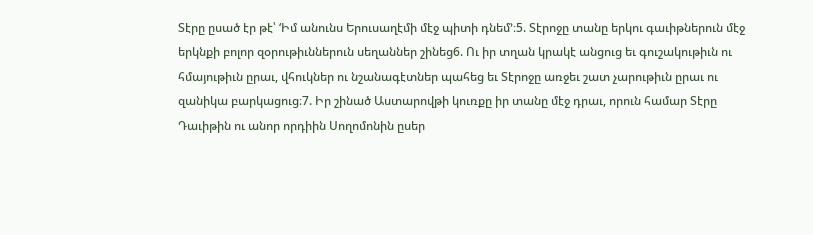Տէրը ըսած էր թէ՝ ‘Իմ անունս Երուսաղէմի մէջ պիտի դնեմ’։5. Տէրոջը տանը երկու գաւիթներուն մէջ երկնքի բոլոր զօրութիւններուն սեղաններ շինեց6. Ու իր տղան կրակէ անցուց եւ գուշակութիւն ու հմայութիւն ըրաւ, վհուկներ ու նշանագէտներ պահեց եւ Տէրոջը առջեւ շատ չարութիւն ըրաւ ու զանիկա բարկացուց։7. Իր շինած Աստարովթի կուռքը իր տանը մէջ դրաւ, որուն համար Տէրը Դաւիթին ու անոր որդիին Սողոմոնին ըսեր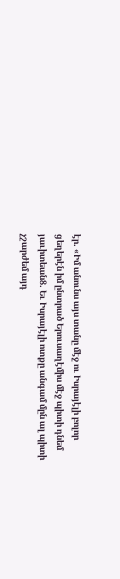էր. «Իմ անունս այս տանը մէջ ու Իսրայէլի բոլոր ցեղերէն իմ ընտրած Երուսաղէմիս մէջ պիտի դնեմ յաւիտեան8. Եւ Իսրայէլի ոտքը անգամ մըն ալ պիտի չշարժեմ այդ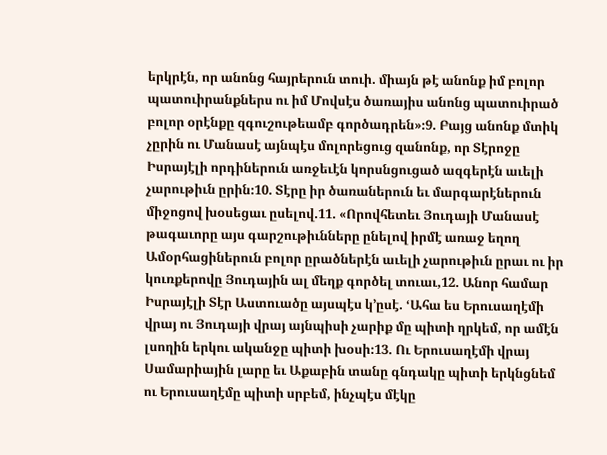երկրէն, որ անոնց հայրերուն տուի. միայն թէ անոնք իմ բոլոր պատուիրանքներս ու իմ Մովսէս ծառայիս անոնց պատուիրած բոլոր օրէնքը զգուշութեամբ գործադրեն»։9. Բայց անոնք մտիկ չըրին ու Մանասէ այնպէս մոլորեցուց զանոնք, որ Տէրոջը Իսրայէլի որդիներուն առջեւէն կորսնցուցած ազգերէն աւելի չարութիւն ըրին։10. Տէրը իր ծառաներուն եւ մարգարէներուն միջոցով խօսեցաւ ըսելով.11. «Որովհետեւ Յուդայի Մանասէ թագաւորը այս գարշութիւնները ընելով իրմէ առաջ եղող Ամօրհացիներուն բոլոր ըրածներէն աւելի չարութիւն ըրաւ ու իր կուռքերովը Յուդային ալ մեղք գործել տուաւ,12. Անոր համար Իսրայէլի Տէր Աստուածը այսպէս կ’ըսէ. ‘Ահա ես Երուսաղէմի վրայ ու Յուդայի վրայ այնպիսի չարիք մը պիտի ղրկեմ, որ ամէն լսողին երկու ականջը պիտի խօսի։13. Ու Երուսաղէմի վրայ Սամարիային լարը եւ Աքաբին տանը գնդակը պիտի երկնցնեմ ու Երուսաղէմը պիտի սրբեմ, ինչպէս մէկը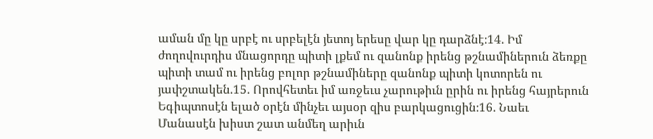աման մը կը սրբէ ու սրբելէն յետոյ երեսը վար կը դարձնէ։14. Իմ ժողովուրդիս մնացորդը պիտի լքեմ ու զանոնք իրենց թշնամիներուն ձեռքը պիտի տամ ու իրենց բոլոր թշնամիները զանոնք պիտի կոտորեն ու յափշտակեն.15. Որովհետեւ իմ առջեւս չարութիւն ըրին ու իրենց հայրերուն Եգիպտոսէն ելած օրէն մինչեւ այսօր զիս բարկացուցին։16. Նաեւ Մանասէն խիստ շատ անմեղ արիւն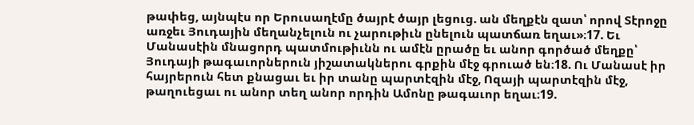թափեց, այնպէս որ Երուսաղէմը ծայրէ ծայր լեցուց. ան մեղքէն զատ՝ որով Տէրոջը առջեւ Յուդային մեղանչելուն ու չարութիւն ընելուն պատճառ եղաւ»։17. Եւ Մանասէին մնացորդ պատմութիւնն ու ամէն ըրածը եւ անոր գործած մեղքը՝ Յուդայի թագաւորներուն յիշատակներու գրքին մէջ գրուած են։18. Ու Մանասէ իր հայրերուն հետ քնացաւ եւ իր տանը պարտէզին մէջ, Ոզայի պարտէզին մէջ, թաղուեցաւ ու անոր տեղ անոր որդին Ամոնը թագաւոր եղաւ։19.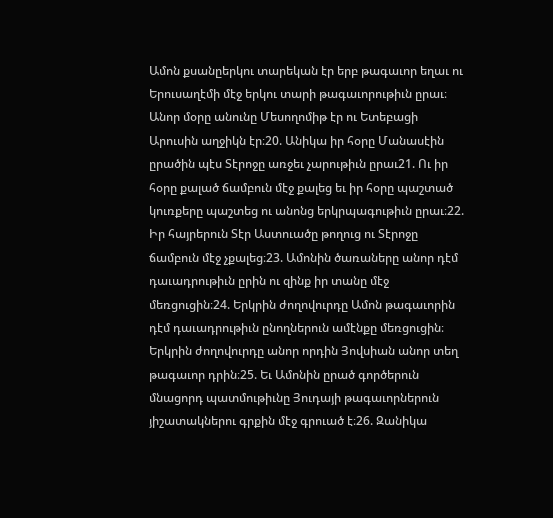Ամոն քսանըերկու տարեկան էր երբ թագաւոր եղաւ ու Երուսաղէմի մէջ երկու տարի թագաւորութիւն ըրաւ։ Անոր մօրը անունը Մեսողոմիթ էր ու Ետեբացի Արուսին աղջիկն էր։20. Անիկա իր հօրը Մանասէին ըրածին պէս Տէրոջը առջեւ չարութիւն ըրաւ21. Ու իր հօրը քալած ճամբուն մէջ քալեց եւ իր հօրը պաշտած կուռքերը պաշտեց ու անոնց երկրպագութիւն ըրաւ։22. Իր հայրերուն Տէր Աստուածը թողուց ու Տէրոջը ճամբուն մէջ չքալեց։23. Ամոնին ծառաները անոր դէմ դաւադրութիւն ըրին ու զինք իր տանը մէջ մեռցուցին։24. Երկրին ժողովուրդը Ամոն թագաւորին դէմ դաւադրութիւն ընողներուն ամէնքը մեռցուցին։ Երկրին ժողովուրդը անոր որդին Յովսիան անոր տեղ թագաւոր դրին։25. Եւ Ամոնին ըրած գործերուն մնացորդ պատմութիւնը Յուդայի թագաւորներուն յիշատակներու գրքին մէջ գրուած է։26. Զանիկա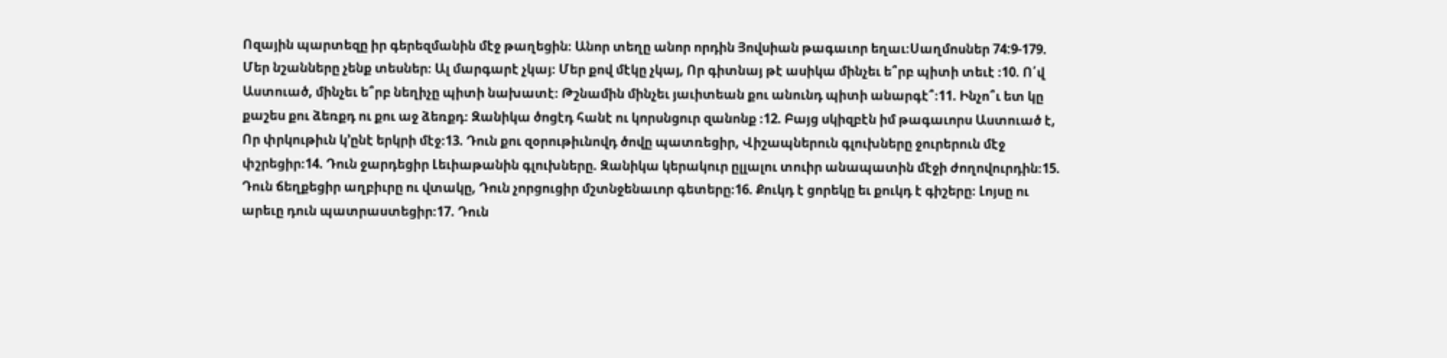Ոզային պարտեզը իր գերեզմանին մէջ թաղեցին։ Անոր տեղը անոր որդին Յովսիան թագաւոր եղաւ։Սաղմոսներ 74:9-179. Մեր նշանները չենք տեսներ։ Ալ մարգարէ չկայ։ Մեր քով մէկը չկայ, Որ գիտնայ թէ ասիկա մինչեւ ե՞րբ պիտի տեւէ ։10. Ո՛վ Աստուած, մինչեւ ե՞րբ նեղիչը պիտի նախատէ։ Թշնամին մինչեւ յաւիտեան քու անունդ պիտի անարգէ՞։11. Ինչո՞ւ ետ կը քաշես քու ձեռքդ ու քու աջ ձեռքդ։ Զանիկա ծոցէդ հանէ ու կորսնցուր զանոնք ։12. Բայց սկիզբէն իմ թագաւորս Աստուած է, Որ փրկութիւն կ’ընէ երկրի մէջ։13. Դուն քու զօրութիւնովդ ծովը պատռեցիր, Վիշապներուն գլուխները ջուրերուն մէջ փշրեցիր։14. Դուն ջարդեցիր Լեւիաթանին գլուխները. Զանիկա կերակուր ըլլալու տուիր անապատին մէջի ժողովուրդին։15. Դուն ճեղքեցիր աղբիւրը ու վտակը, Դուն չորցուցիր մշտնջենաւոր գետերը։16. Քուկդ է ցորեկը եւ քուկդ է գիշերը։ Լոյսը ու արեւը դուն պատրաստեցիր։17. Դուն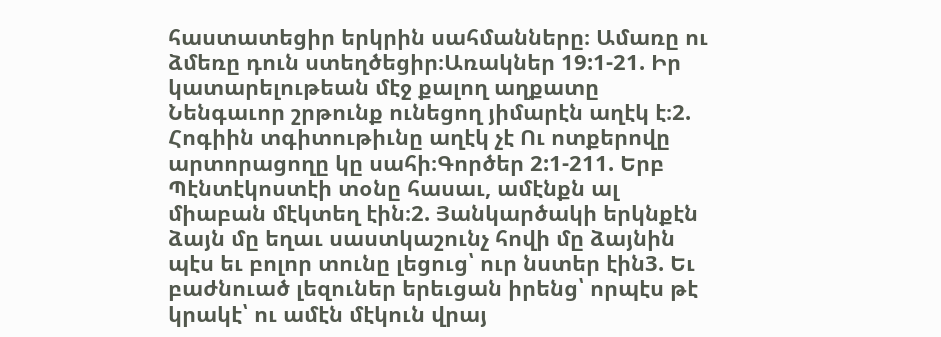հաստատեցիր երկրին սահմանները։ Ամառը ու ձմեռը դուն ստեղծեցիր։Առակներ 19:1-21. Իր կատարելութեան մէջ քալող աղքատը Նենգաւոր շրթունք ունեցող յիմարէն աղէկ է։2. Հոգիին տգիտութիւնը աղէկ չէ Ու ոտքերովը արտորացողը կը սահի։Գործեր 2:1-211. Երբ Պէնտէկոստէի տօնը հասաւ, ամէնքն ալ միաբան մէկտեղ էին։2. Յանկարծակի երկնքէն ձայն մը եղաւ սաստկաշունչ հովի մը ձայնին պէս եւ բոլոր տունը լեցուց՝ ուր նստեր էին3. Եւ բաժնուած լեզուներ երեւցան իրենց՝ որպէս թէ կրակէ՝ ու ամէն մէկուն վրայ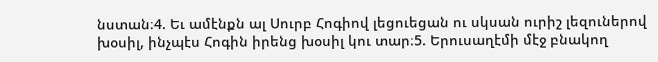նստան։4. Եւ ամէնքն ալ Սուրբ Հոգիով լեցուեցան ու սկսան ուրիշ լեզուներով խօսիլ, ինչպէս Հոգին իրենց խօսիլ կու տար։5. Երուսաղէմի մէջ բնակող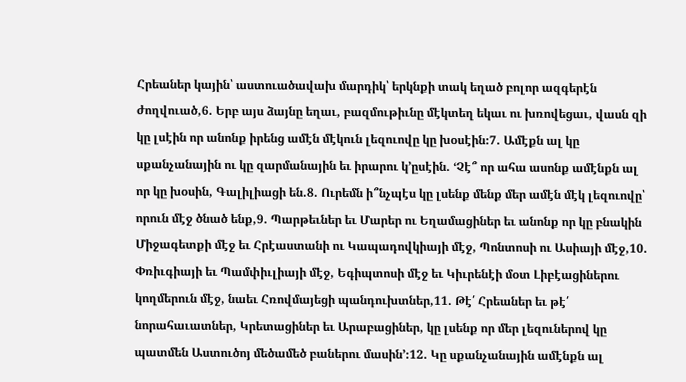Հրեաներ կային՝ աստուածավախ մարդիկ՝ երկնքի տակ եղած բոլոր ազգերէն ժողվուած,6. Երբ այս ձայնը եղաւ, բազմութիւնը մէկտեղ եկաւ ու խռովեցաւ, վասն զի կը լսէին որ անոնք իրենց ամէն մէկուն լեզուովը կը խօսէին։7. Ամէքն ալ կը սքանչանային ու կը զարմանային եւ իրարու կ’ըսէին. ‘Չէ՞ որ ահա ասոնք ամէնքն ալ որ կը խօսին, Գալիլիացի են.8. Ուրեմն ի՞նչպէս կը լսենք մենք մեր ամէն մէկ լեզուովը՝ որուն մէջ ծնած ենք,9. Պարթեւներ եւ Մարեր ու Եղամացիներ եւ անոնք որ կը բնակին Միջագետքի մէջ եւ Հրէաստանի ու Կապադովկիայի մէջ, Պոնտոսի ու Ասիայի մէջ,10. Փռիւգիայի եւ Պամփիւլիայի մէջ, Եգիպտոսի մէջ եւ Կիւրենէի մօտ Լիբէացիներու կողմերուն մէջ, նաեւ Հռովմայեցի պանդուխտներ,11. Թէ՛ Հրեաներ եւ թէ՛ նորահաւատներ, Կրետացիներ եւ Արաբացիներ, կը լսենք որ մեր լեզուներով կը պատմեն Աստուծոյ մեծամեծ բաներու մասին’։12. Կը սքանչանային ամէնքն ալ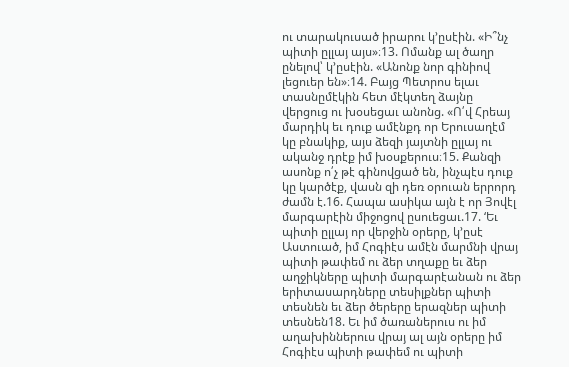ու տարակուսած իրարու կ’ըսէին. «Ի՞նչ պիտի ըլլայ այս»։13. Ոմանք ալ ծաղր ընելով՝ կ’ըսէին. «Անոնք նոր գինիով լեցուեր են»։14. Բայց Պետրոս ելաւ տասնըմէկին հետ մէկտեղ ձայնը վերցուց ու խօսեցաւ անոնց. «Ո՛վ Հրեայ մարդիկ եւ դուք ամէնքդ որ Երուսաղէմ կը բնակիք, այս ձեզի յայտնի ըլլայ ու ականջ դրէք իմ խօսքերուս։15. Քանզի ասոնք ո՛չ թէ գինովցած են, ինչպէս դուք կը կարծէք, վասն զի դեռ օրուան երրորդ ժամն է.16. Հապա ասիկա այն է որ Յովէլ մարգարէին միջոցով ըսուեցաւ.17. ‘Եւ պիտի ըլլայ որ վերջին օրերը, կ’ըսէ Աստուած, իմ Հոգիէս ամէն մարմնի վրայ պիտի թափեմ ու ձեր տղաքը եւ ձեր աղջիկները պիտի մարգարէանան ու ձեր երիտասարդները տեսիլքներ պիտի տեսնեն եւ ձեր ծերերը երազներ պիտի տեսնեն18. Եւ իմ ծառաներուս ու իմ աղախիններուս վրայ ալ այն օրերը իմ Հոգիէս պիտի թափեմ ու պիտի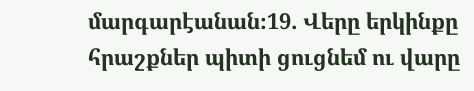մարգարէանան։19. Վերը երկինքը հրաշքներ պիտի ցուցնեմ ու վարը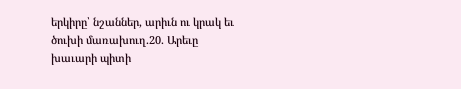երկիրը՝ նշաններ, արիւն ու կրակ եւ ծուխի մառախուղ.20. Արեւը խաւարի պիտի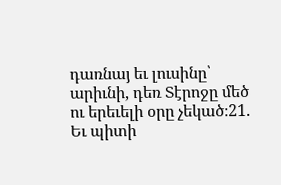դառնայ եւ լուսինը՝ արիւնի, դեռ Տէրոջը մեծ ու երեւելի օրը չեկած։21. Եւ պիտի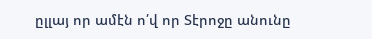ըլլայ որ ամէն ո՛վ որ Տէրոջը անունը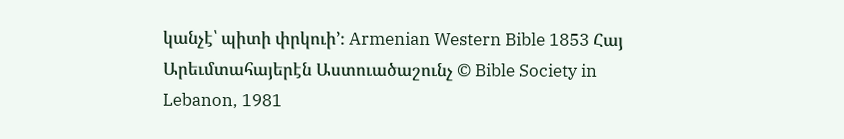կանչէ՝ պիտի փրկուի’։ Armenian Western Bible 1853 Հայ Արեւմտահայերէն Աստուածաշունչ © Bible Society in Lebanon, 1981